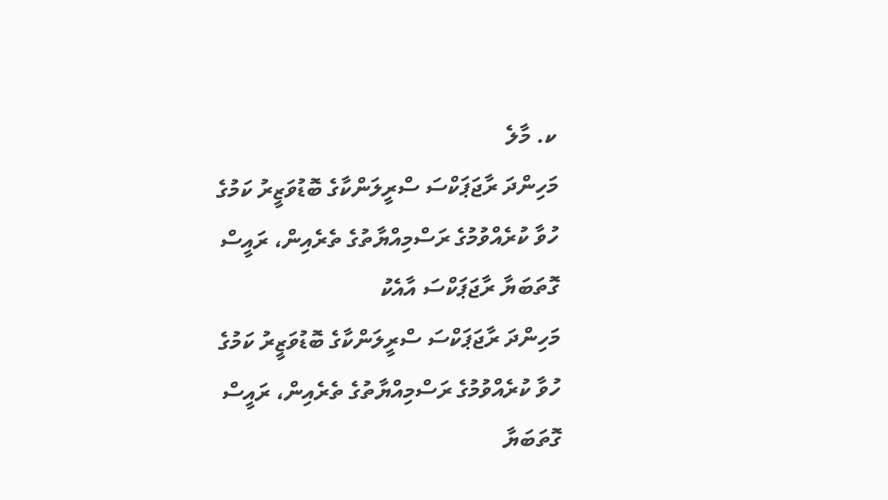ކ. މާލެ
މަހިންދަ ރާޖަޕަކްސަ ސްރީލަންކާގެ ބޮޑުވަޒީރު ކަމުގެ ހުވާ ކުރެއްވުމުގެ ރަސްމިއްޔާތުގެ ތެރެއިން، ރައީސް ގޮތަބަޔާ ރާޖަޕަކްސަ އާއެކު
މަހިންދަ ރާޖަޕަކްސަ ސްރީލަންކާގެ ބޮޑުވަޒީރު ކަމުގެ ހުވާ ކުރެއްވުމުގެ ރަސްމިއްޔާތުގެ ތެރެއިން، ރައީސް ގޮތަބަޔާ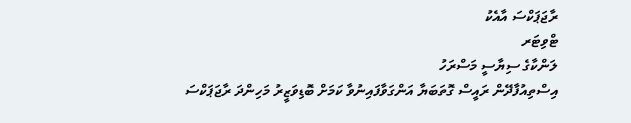ރާޖަޕަކްސަ އާއެކު
ޓްވިޓަރ
ލަންކާގެ ސިޔާސީ މަސްރަހު
އިސްތިއުފާދޭން ރައީސް ގޮތަބަޔާ އަންގަވާފައިނުވާ ކަމަށް ބޮޑިވަޒީރު މަހިންދަ ރާޖަޕަކްސަ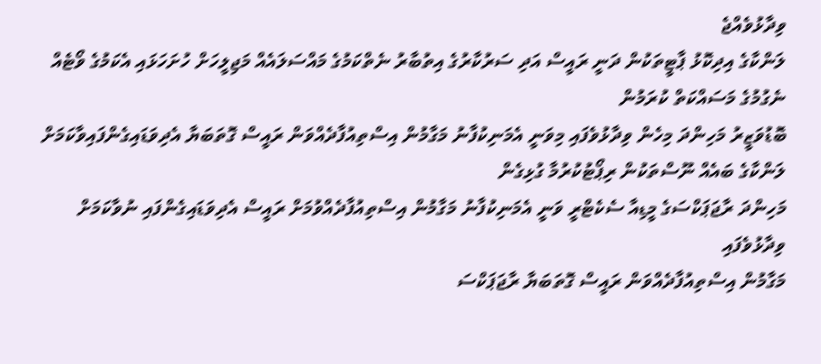ވިދާޅުވެއްޖެ
ލަންކާގެ އިދިކޮޅު ޕާޓީތަކުން ދަނީ ރައީސް އަދި ސަރުކާރުގެ އިތުބާރު ނެތްކަމުގެ މައްސަލައެއް މަޖިލީހަށް ހުށަހަޅައި އެކަމުގެ ވޯޓެއް ނެގުމުގެ މަސައްކަތް ކުރަމުން
ބޮޑުވަޒީރު މަހިންދަ މިހެން ވިދާޅުވެފައި މިވަނީ އެމަނިކުފާނު މަގާމުން އިސްތިއުފާދެއްވަން ރައީސް ގޮތަބަޔާ އެދިވަޑައިގެންފައިވާކަމަށް ލަންކާގެ ބައެއް ނޫސްތަކުން ރިޕޯޓުކުރުމާ ގުޅިގެން
މަހިންދަ ރާޖަޕަކްސަގެ މީޑިއާ ސެކެޓްރީ ވަނީ އެމަނިކުފާނު މަގާމުން އިސްތިއުފާދެއްވުމަށް ރައީސް އެދިވަޑައިގެންފައި ނުވާކަމަށް ވިދާޅުވެފައި
މަގާމުން އިސްތިއުފާދެއްވަން ރައީސް ގޮތަބަޔާ ރާޖަޕަކްސަ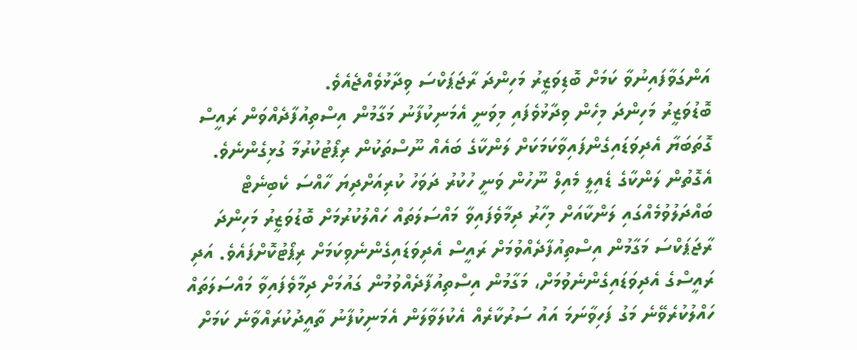އަންގަވާފައިނުވާ ކަމަށް ބޮޑިވަޒީރު މަހިންދަ ރާޖަޕަކްސަ ވިދާޅުވެއްޖެއެވެ.
ބޮޑުވަޒީރު މަހިންދަ މިހެން ވިދާޅުވެފައި މިވަނީ އެމަނިކުފާނު މަގާމުން އިސްތިއުފާދެއްވަން ރައީސް ގޮތަބަޔާ އެދިވަޑައިގެންފައިވާކަމަކަށް ލަންކާގެ ބައެއް ނޫސްތަކުން ރިޕޯޓުކުރުމާ ގުޅިގެންނެވެ.
އެގޮތުން ލަންކާގެ ޑެއިލީ މެއިލް ނޫހުން ވަނީ ހުކުރު ދަވަހު ކުރިއަށްދިޔަ ހާއްސަ ކެބިނެޓް ބައްދަލުވުމެއްގައި ލަންކާއަށް މިހާރު ދިމާވެފައިވާ މައްސަލަތައް ހައްލުކުރުމަށް ބޮޑުވަޒީރު މަހިންދަ ރާޖަޕަކްސަ މަގާމުން އިސްތިއުފާދެއްވުމަށް ރައީސް އެދިވަޑައިގެންނެވިކަމަށް ރިޕޯޓުކޮށްފައެވެ. އަދި ރައީސްގެ އެދިވަޑައިގެންނެވުމަށް، މަގާމުން އިސްތިއުފާދެއްވުމުން ގައުމަށް ދިމާވެފައިވާ މައްސަލަތައް ހައްލުކުރެވޭނެ މަގު ފަހިވާނަމަ އައު ސަރުކާރެއް އެކުލަވާލަން އެމަނިކުފާނު ތާއީދުކުރައްވާނެ ކަމަށް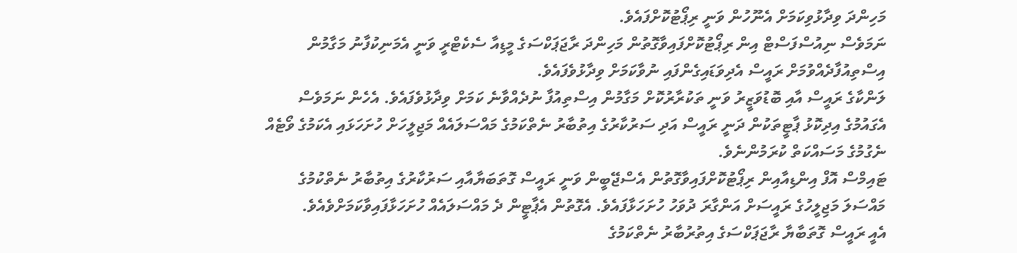މަހިންދަ ވިދާޅުވިކަމަށް އެނޫހުން ވަނީ ރިޕޯޓުކޮށްފައެވެ.
ނަމަވެސް ނިއުސްފަސްޓް އިން ރިޕޯޓުކޮށްފައިވާގޮތުން މަހިންދަ ރާޖަޕަކްސަގެ މީޑިއާ ސެކެޓްރީ ވަނީ އެމަނިކުފާނު މަގާމުން އިސްތިއުފާދެއްވުމަށް ރައީސް އެދިވަޑައިގެންފައި ނުވާކަމަށް ވިދާޅުވެފައެވެ.
ލަންކާގެ ރައީސް އާއި ބޮޑުވަޒީރު ވަނީ ތަކުރާރުކޮށް މަގާމުން އިސްތިއުފާ ނުދެއްވާނެ ކަމަށް ވިދާޅުވެފައެވެ. އެހެން ނަމަވެސް އެގައުމުގެ އިދިކޮޅު ޕާޓީތަކުން ދަނީ ރައީސް އަދި ސަރުކާރުގެ އިތުބާރު ނެތްކަމުގެ މައްސަލައެއް މަޖިލީހަށް ހުށަހަޅައި އެކަމުގެ ވޯޓެއް ނެގުމުގެ މަސައްކަތް ކުރަމުންނެވެ.
ޓައިމްސް އޮފް އިންޑިއާއިން ރިޕޯޓުކޮށްފައިވާގޮތުން އެސްޖޭބީން ވަނީ ރައީސް ގޮތަބަޔާއާއި ސަރުކާރުގެ އިތުބާރު ނެތްކުމުގެ މައްސަލަ މަޖިލީހުގެ ރައީސަށް އަންގާރަ ދުވަހު ހުށަހަޅާފައެވެ. އެގޮތުން އެޕާޓީން ދެ މައްސަލައެއް ހުށަހަޅާފައިވާކަމަށްވެއެވެ.
އެއީ ރައީސް ގޮތަބާޔާ ރާޖަޕަކްސަގެ އިތުރުބާރު ނެތްކަމުގެ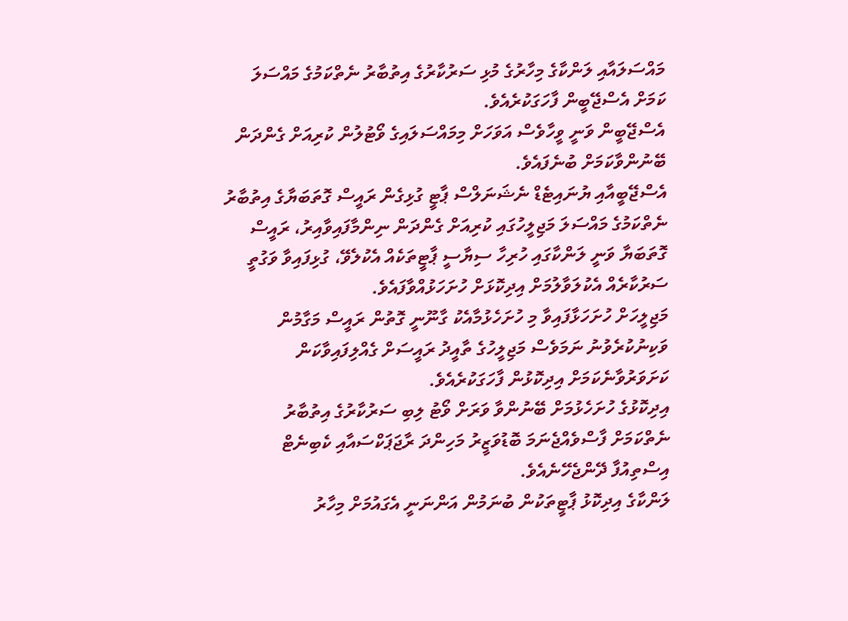މައްސަލައާއި ލަންކާގެ މިހާރުގެ މުޅި ސަރުކާރުގެ އިތުބާރު ނެތްކަމުގެ މައްސަލަ ކަމަށް އެސްޖޭބީން ފާހަގަކުރެއެވެ.
އެސްޖޭބީން ވަނީ ވީހާވެސް އަވަހަށް މިމައްސަލައިގެ ވޯޓުލުން ކުރިއަށް ގެންދަން ބޭނުންވާކަމަށް ބުނެފައެވެ.
އެސްޖޭބީއާއި ޔުނައިޓެޑް ނެޝަނަލްސް ޕާޓީ ގުޅިގެން ރައީސް ގޮތަބަޔާގެ އިތުބާރު ނެތްކަމުގެ މައްސަލަ މަޖިލީހުގައި ކުރިއަށް ގެންދަން ނިންމާފައިވާއިރު، ރައީސް ގޮތަބަޔާ ވަނީ ލަންކާގައި ހުރިހާ ސިޔާސީ ޕާޓީތަކެއް އެކުލެވޭ، ގުޅިފައިވާ ވަގުތީ ސަރުކާރެއް އެކުލަވާލުމަށް އިދިކޮޅަށް ހުށަހަޅުއްވާފައެވެ.
މަޖިލީހަށް ހުށަހަޅާފައިވާ މި ހުށަހެޅުމާއެކު ގާނޫނީ ގޮތުން ރައީސް މަގާމުން ވަކިނުކުރެވުނު ނަމަވެސް މަޖިލީހުގެ ތާއީދު ރައީސަށް ގެއްލިފައިވާކަން ކަށަވަރުވާނެކަމަށް އިދިކޮޅުން ފާހަގަކުރެއެވެ.
އިދިކޮޅުގެ ހުށަހެޅުމަށް ބޭނުންވާ ވަރަށް ވޯޓު ލިބި ސަރުކާރުގެ އިތުބާރު ނެތްކަމަށް ފާސްވެއްޖެނަމަ ބޮޑުވަޒީރު މަހިންދަ ރާޖަޕަކްސައާއި ކެބިނެޓް އިސްތިއުފާ ދޭންޖެހޭނެއެވެ.
ލަންކާގެ އިދިކޮޅު ޕާޓީތަކުން ބުނަމުން އަންނަނީ އެގައުމަށް މިހާރު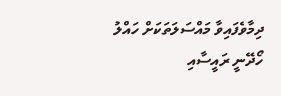ދިމާވެފައިވާ މައްސަލަތަކަށް ހައްލު ހޯދޭނީ ރައީސާއި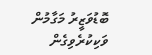ބޮޑުވަޒީރު މަގާމުން ވަކިކުރެވިގެން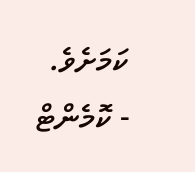ކަމަށެވެ.
- ކޮމެންޓް